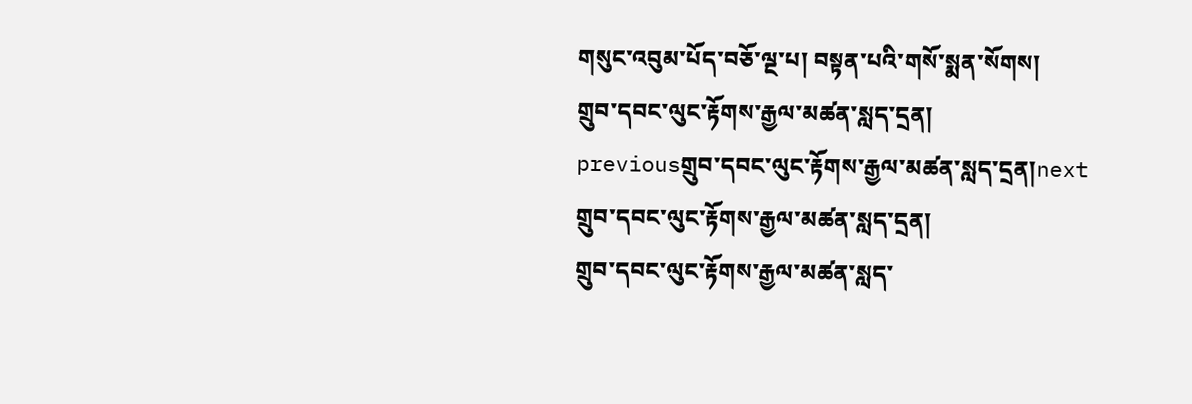གསུང་འབུམ་པོད་བཅོ་ལྔ་པ། བསྟན་པའི་གསོ་སྨན་སོགས།
གྲུབ་དབང་ལུང་རྟོགས་རྒྱལ་མཚན་སླད་དྲན།
previousགྲུབ་དབང་ལུང་རྟོགས་རྒྱལ་མཚན་སླད་དྲན།next
གྲུབ་དབང་ལུང་རྟོགས་རྒྱལ་མཚན་སླད་དྲན།
གྲུབ་དབང་ལུང་རྟོགས་རྒྱལ་མཚན་སླད་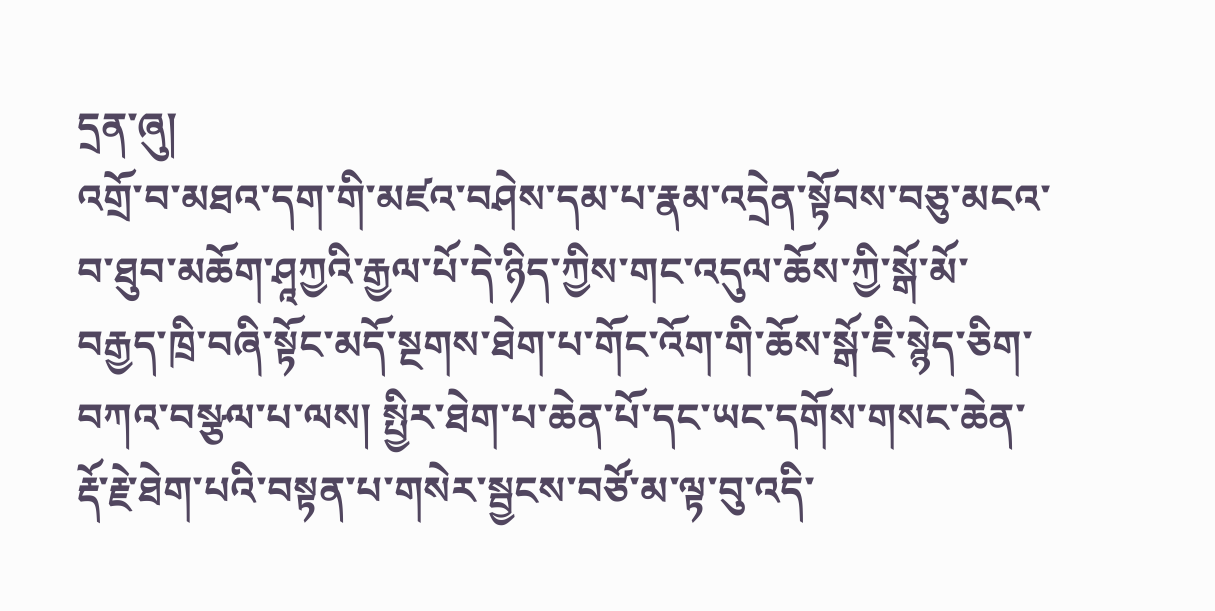དྲན་ཞུ།
འགྲོ་བ་མཐའ་དག་གི་མཛའ་བཤེས་དམ་པ་རྣམ་འདྲེན་སྟོབས་བཅུ་མངའ་བ་ཐུབ་མཆོག་ཤཱཀྱའི་རྒྱལ་པོ་དེ་ཉིད་ཀྱིས་གང་འདུལ་ཆོས་ཀྱི་སྒོ་མོ་བརྒྱད་ཁྲི་བཞི་སྟོང་མདོ་སྔགས་ཐེག་པ་གོང་འོག་གི་ཆོས་སྒོ་ཇི་སྙེད་ཅིག་བཀའ་བསྩལ་པ་ལས། སྤྱིར་ཐེག་པ་ཆེན་པོ་དང་ཡང་དགོས་གསང་ཆེན་རྡོ་རྗེ་ཐེག་པའི་བསྟན་པ་གསེར་སྦྱངས་བཙོ་མ་ལྟ་བུ་འདི་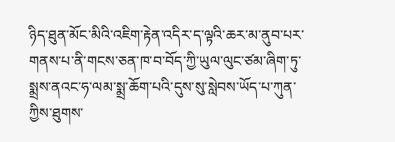ཉིད་ཐུན་མོང་མིའི་འཇིག་རྟེན་འདིར་ད་ལྟའི་ཆར་མ་ནུབ་པར་གནས་པ་ནི་གངས་ཅན་ཁ་བ་བོད་ཀྱི་ཡུལ་ལུང་ཙམ་ཞིག་ཏུ་སྨྲས་ནའང་ཧ་ལམ་སྨྲ་ཆོག་པའི་དུས་སུ་སླེབས་ཡོད་པ་ཀུན་ཀྱིས་ཐུགས་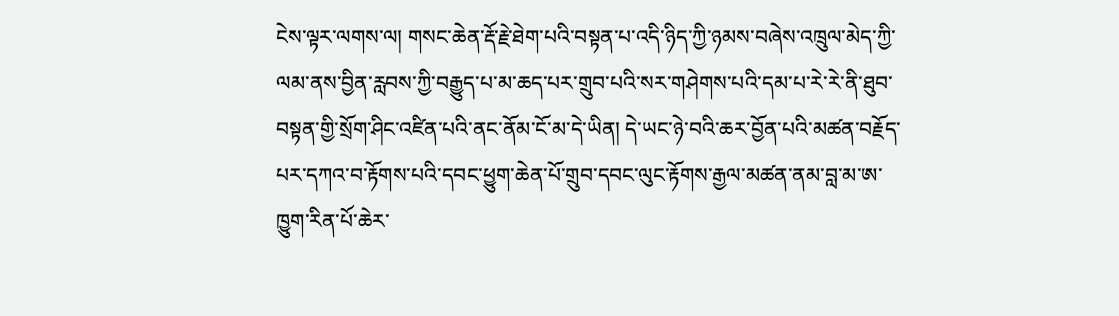ངེས་ལྟར་ལགས་ལ། གསང་ཆེན་རྡོ་རྗེ་ཐེག་པའི་བསྟན་པ་འདི་ཉིད་ཀྱི་ཉམས་བཞེས་འཁྲུལ་མེད་ཀྱི་ལམ་ནས་བྱིན་རླབས་ཀྱི་བརྒྱུད་པ་མ་ཆད་པར་གྲུབ་པའི་སར་གཤེགས་པའི་དམ་པ་རེ་རེ་ནི་ཐུབ་བསྟན་གྱི་སྲོག་ཤིང་འཛིན་པའི་ནང་ནོམ་ངོ་མ་དེ་ཡིན། དེ་ཡང་ཉེ་བའི་ཆར་བྱོན་པའི་མཚན་བརྗོད་པར་དཀའ་བ་རྟོགས་པའི་དབང་ཕྱུག་ཆེན་པོ་གྲུབ་དབང་ལུང་རྟོགས་རྒྱལ་མཚན་ནམ་བླ་མ་ཨ་ཁྱུག་རིན་པོ་ཆེར་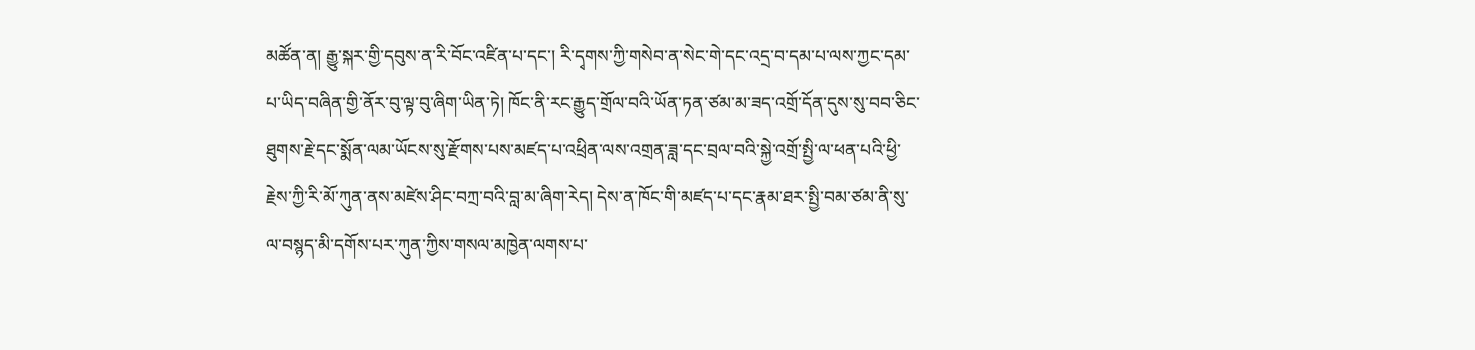མཚོན་ན། རྒྱུ་སྐར་གྱི་དབུས་ན་རི་བོང་འཛིན་པ་དང་། རི་དྭགས་ཀྱི་གསེབ་ན་སེང་གེ་དང་འདྲ་བ་དམ་པ་ལས་ཀྱང་དམ་པ་ཡིད་བཞིན་གྱི་ནོར་བུ་ལྟ་བུ་ཞིག་ཡིན་ཏེ། ཁོང་ནི་རང་རྒྱུད་གྲོལ་བའི་ཡོན་ཏན་ཙམ་མ་ཟད་འགྲོ་དོན་དུས་སུ་བབ་ཅིང་ཐུགས་རྗེ་དང་སྨོན་ལམ་ཡོངས་སུ་རྫོགས་པས་མཛད་པ་འཕྲིན་ལས་འགྲན་ཟླ་དང་བྲལ་བའི་སྐྱེ་འགྲོ་སྤྱི་ལ་ཕན་པའི་ཕྱི་རྗེས་ཀྱི་རི་མོ་ཀུན་ནས་མཛེས་ཤིང་བཀྲ་བའི་བླ་མ་ཞིག་རེད། དེས་ན་ཁོང་གི་མཛད་པ་དང་རྣམ་ཐར་སྤྱི་བམ་ཙམ་ནི་སུ་ལ་བསྙད་མི་དགོས་པར་ཀུན་ཀྱིས་གསལ་མཁྱེན་ལགས་པ་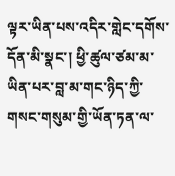ལྟར་ཡིན་པས་འདིར་གླེང་དགོས་དོན་མི་སྣང་། ཕྱི་ཚུལ་ཙམ་མ་ཡིན་པར་བླ་མ་གང་ཉིད་ཀྱི་གསང་གསུམ་གྱི་ཡོན་ཏན་ལ་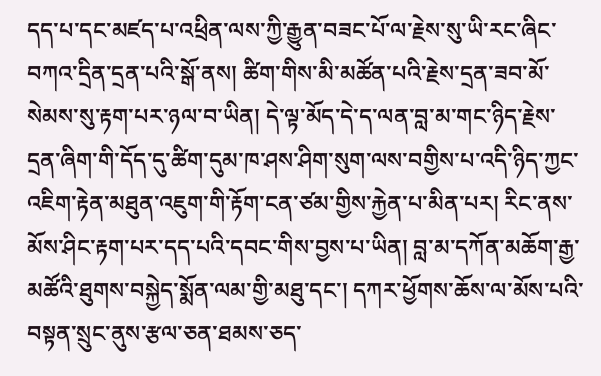དད་པ་དང་མཛད་པ་འཕྲིན་ལས་ཀྱི་རྒྱུན་བཟང་པོ་ལ་རྗེས་སུ་ཡི་རང་ཞིང་བཀའ་དྲིན་དྲན་པའི་སྒོ་ནས། ཚིག་གིས་མི་མཚོན་པའི་རྗེས་དྲན་ཟབ་མོ་སེམས་སུ་རྟག་པར་ཉལ་བ་ཡིན། དེ་ལྟ་མོད་དེ་ད་ལན་བླ་མ་གང་ཉིད་རྗེས་དྲན་ཞིག་གི་དོད་དུ་ཚིག་དུམ་ཁ་ཤས་ཤིག་སུག་ལས་བགྱིས་པ་འདི་ཉིད་ཀྱང་འཇིག་རྟེན་མཐུན་འཇུག་གི་རྟོག་ངན་ཙམ་གྱིས་རྐྱེན་པ་མིན་པར། རིང་ནས་མོས་ཤིང་རྟག་པར་དད་པའི་དབང་གིས་བྱས་པ་ཡིན། བླ་མ་དཀོན་མཆོག་རྒྱ་མཚོའི་ཐུགས་བསྐྱེད་སྨོན་ལམ་གྱི་མཐུ་དང་། དཀར་ཕྱོགས་ཆོས་ལ་མོས་པའི་བསྟན་སྲུང་ནུས་རྩལ་ཅན་ཐམས་ཅད་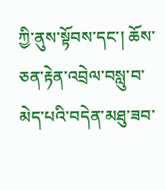ཀྱི་ནུས་སྟོབས་དང་། ཆོས་ཅན་རྟེན་འབྲེལ་བསླུ་བ་མེད་པའི་བདེན་མཐུ་ཟབ་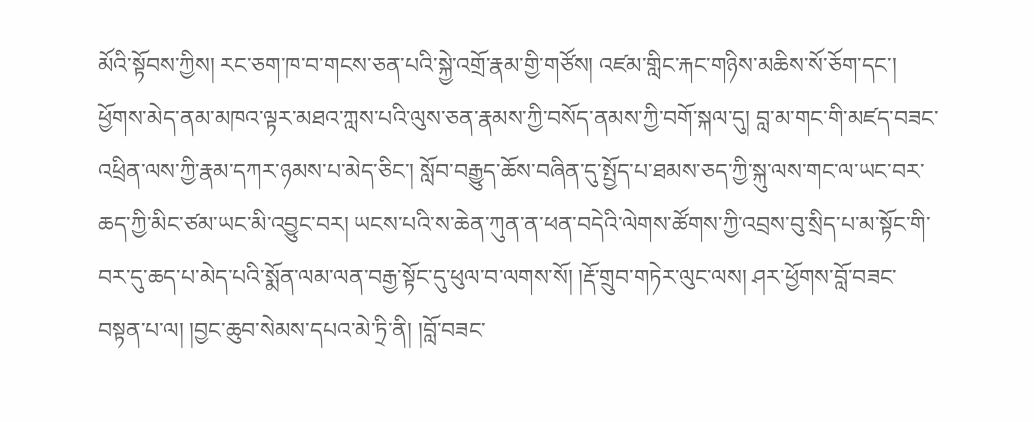མོའི་སྟོབས་ཀྱིས། རང་ཅག་ཁ་བ་གངས་ཅན་པའི་སྐྱེ་འགྲོ་རྣམ་གྱི་གཙོས། འཛམ་གླིང་རྐང་གཉིས་མཆིས་སོ་ཅོག་དང་། ཕྱོགས་མེད་ནམ་མཁའ་ལྟར་མཐའ་ཀླས་པའི་ལུས་ཅན་རྣམས་ཀྱི་བསོད་ནམས་ཀྱི་བགོ་སྐལ་དུ། བླ་མ་གང་གི་མཛད་བཟང་འཕྲིན་ལས་ཀྱི་རྣམ་དཀར་ཉམས་པ་མེད་ཅིང་། སློབ་བརྒྱུད་ཆོས་བཞིན་དུ་སྤྱོད་པ་ཐམས་ཅད་ཀྱི་སྐུ་ལས་གང་ལ་ཡང་བར་ཆད་ཀྱི་མིང་ཙམ་ཡང་མི་འབྱུང་བར། ཡངས་པའི་ས་ཆེན་ཀུན་ན་ཕན་བདེའི་ལེགས་ཚོགས་ཀྱི་འབྲས་བུ་སྲིད་པ་མ་སྟོང་གི་བར་དུ་ཆད་པ་མེད་པའི་སྨོན་ལམ་ལན་བརྒྱ་སྟོང་དུ་ཕུལ་བ་ལགས་སོ། །རྡོ་གྲུབ་གཏེར་ལུང་ལས། ཤར་ཕྱོགས་བློ་བཟང་བསྟན་པ་ལ། །བྱང་ཆུབ་སེམས་དཔའ་མེ་ཏྲི་ནི། །བློ་བཟང་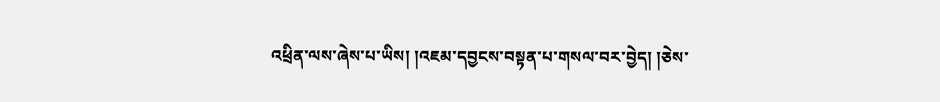འཕྲིན་ལས་ཞེས་པ་ཡིས། །འཇམ་དབྱངས་བསྟན་པ་གསལ་བར་བྱེད། །ཅེས་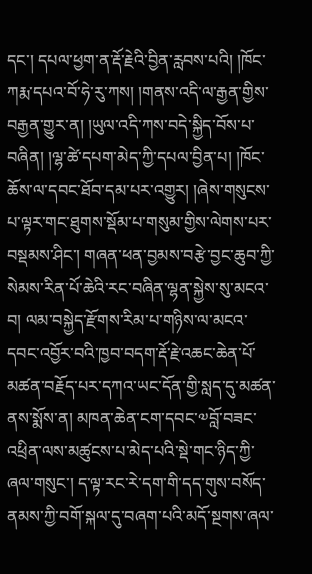དང་། དཔལ་ཕྱག་ན་རྡོ་རྗེའི་བྱིན་རླབས་པའི། །ཁོང་ཀརྨ་དཔའ་བོ་ཧེ་རུ་ཀས། །གནས་འདི་ལ་རྒྱན་གྱིས་བརྒྱན་གྱུར་ན། །ཡུལ་འདི་ཀས་བདེ་སྐྱིད་བོས་པ་བཞིན། །ལྷ་ཚེ་དཔག་མེད་ཀྱི་དཔལ་བྱིན་པ། །ཁོང་ཆོས་ལ་དབང་ཐོབ་དམ་པར་འགྱུར། །ཞེས་གསུངས་པ་ལྟར་གང་ཐུགས་སྡོམ་པ་གསུམ་གྱིས་ལེགས་པར་བསྡམས་ཤིང་། གཞན་ཕན་བྱམས་བརྩེ་བྱང་ཆུབ་ཀྱི་སེམས་རིན་པོ་ཆེའི་རང་བཞིན་ལྷན་སྐྱེས་སུ་མངའ་བ། ལམ་བསྐྱེད་རྫོགས་རིམ་པ་གཉིས་ལ་མངའ་དབང་འབྱོར་བའི་ཁྱབ་བདག་རྡོ་རྗེ་འཆང་ཆེན་པོ་མཚན་བརྗོད་པར་དཀའ་ཡང་དོན་གྱི་སླད་དུ་མཚན་ནས་སྨོས་ན། མཁན་ཆེན་ངག་དབང་༧བློ་བཟང་འཕྲིན་ལས་མཚུངས་པ་མེད་པའི་སྡེ་གང་ཉིད་ཀྱི་ཞལ་གསུང་། ད་ལྟ་རང་རེ་དག་གི་དད་གུས་བསོད་ནམས་ཀྱི་བགོ་སྐལ་དུ་བཞག་པའི་མདོ་སྔགས་ཞལ་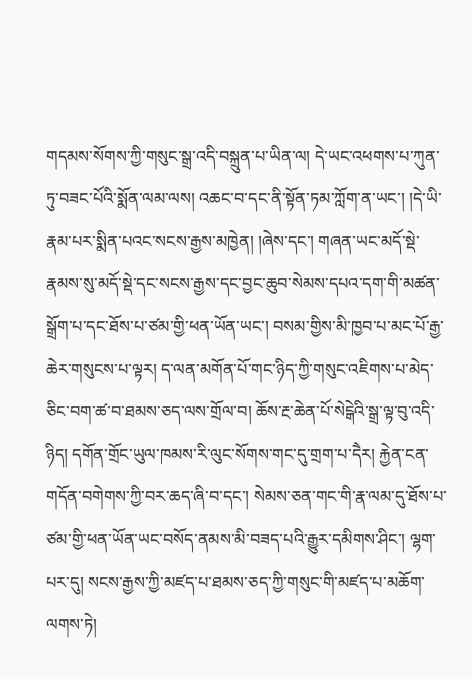གདམས་སོགས་ཀྱི་གསུང་སྒྲ་འདི་བསྐྲུན་པ་ཡིན་ལ། དེ་ཡང་འཕགས་པ་ཀུན་ཏུ་བཟང་པོའི་སྨོན་ལམ་ལས། འཆང་བ་དང་ནི་སྟོན་ཏམ་ཀློག་ན་ཡང་། །དེ་ཡི་རྣམ་པར་སྨིན་པའང་སངས་རྒྱས་མཁྱེན། །ཞེས་དང་། གཞན་ཡང་མདོ་སྡེ་རྣམས་སུ་མདོ་སྡེ་དང་སངས་རྒྱས་དང་བྱང་ཆུབ་སེམས་དཔའ་དག་གི་མཚན་སྒྲོག་པ་དང་ཐོས་པ་ཙམ་གྱི་ཕན་ཡོན་ཡང་། བསམ་གྱིས་མི་ཁྱབ་པ་མང་པོ་རྒྱ་ཆེར་གསུངས་པ་ལྟར། ད་ལན་མགོན་པོ་གང་ཉིད་ཀྱི་གསུང་འཇིགས་པ་མེད་ཅིང་བག་ཚ་བ་ཐམས་ཅད་ལས་གྲོལ་བ། ཆོས་རྔ་ཆེན་པོ་སེངྒེའི་སྒྲ་ལྟ་བུ་འདི་ཉིད། དགོན་གྲོང་ཡུལ་ཁམས་རི་ལུང་སོགས་གང་དུ་གྲག་པ་དཻར། རྐྱེན་ངན་གདོན་བགེགས་ཀྱི་བར་ཆད་ཞི་བ་དང་། སེམས་ཅན་གང་གི་རྣ་ལམ་དུ་ཐོས་པ་ཙམ་གྱི་ཕན་ཡོན་ཡང་བསོད་ནམས་མི་བཟད་པའི་རྒྱུར་དམིགས་ཤིང་། ལྷག་པར་དུ། སངས་རྒྱས་ཀྱི་མཛད་པ་ཐམས་ཅད་ཀྱི་གསུང་གི་མཛད་པ་མཆོག་ལགས་ཏེ།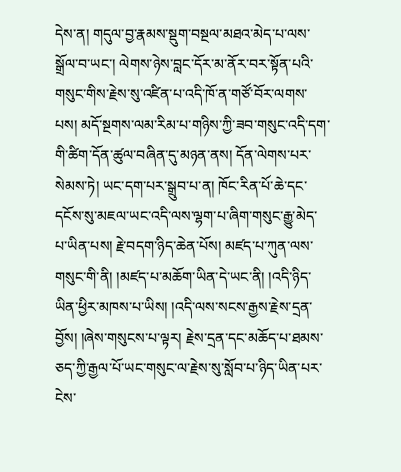དེས་ན། གདུལ་བྱ་རྣམས་སྡུག་བསྔལ་མཐའ་མེད་པ་ལས་སྒྲོལ་བ་ཡང་། ལེགས་ཉེས་བླང་དོར་མ་ནོར་བར་སྟོན་པའི་གསུང་གིས་རྗེས་སུ་འཛིན་པ་འདི་ཁོ་ན་གཙོ་བོར་ལགས་པས། མདོ་སྔགས་ལམ་རིམ་པ་གཉིས་ཀྱི་ཟབ་གསུང་འདི་དག་གི་ཚིག་དོན་ཚུལ་བཞིན་དུ་མཉན་ནས། དོན་ལེགས་པར་སེམས་ཏེ། ཡང་དག་པར་སྒྲུབ་པ་ན། ཁོང་རིན་པོ་ཆེ་དང་དངོས་སུ་མཇལ་ཡང་འདི་ལས་ལྷག་པ་ཞིག་གསུང་རྒྱུ་མེད་པ་ཡིན་པས། རྗེ་བདག་ཉིད་ཆེན་པོས། མཛད་པ་ཀུན་ལས་གསུང་གི་ནི། །མཛད་པ་མཆོག་ཡིན་དེ་ཡང་ནི། །འདི་ཉིད་ཡིན་ཕྱིར་མཁས་པ་ཡིས། །འདི་ལས་སངས་རྒྱས་རྗེས་དྲན་བྱོས། །ཞེས་གསུངས་པ་ལྟར། རྗེས་དྲན་དང་མཆོད་པ་ཐམས་ཅད་ཀྱི་རྒྱལ་པོ་ཡང་གསུང་ལ་རྗེས་སུ་སློབ་པ་ཉིད་ཡིན་པར་ངེས་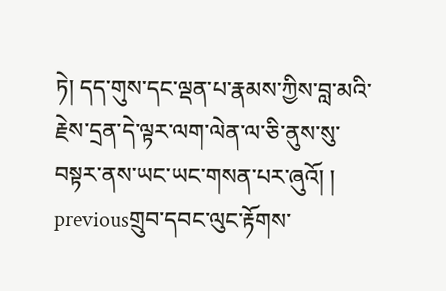ཏེ། དད་གུས་དང་ལྡན་པ་རྣམས་ཀྱིས་བླ་མའི་རྗེས་དྲན་དེ་ལྟར་ལག་ལེན་ལ་ཅི་ནུས་སུ་བསྟར་ནས་ཡང་ཡང་གསན་པར་ཞུའོ། །
previousགྲུབ་དབང་ལུང་རྟོགས་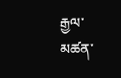རྒྱལ་མཚན་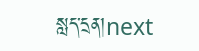སླད་དྲན།next